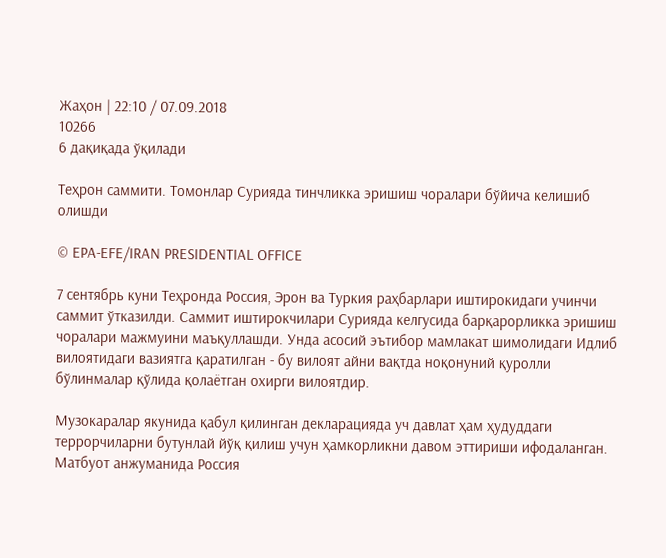Жаҳон | 22:10 / 07.09.2018
10266
6 дақиқада ўқилади

Теҳрон саммити. Томонлар Сурияда тинчликка эришиш чоралари бўйича келишиб олишди

© EPA-EFE/IRAN PRESIDENTIAL OFFICE

7 сентябрь куни Теҳронда Россия, Эрон ва Туркия раҳбарлари иштирокидаги учинчи саммит ўтказилди. Саммит иштирокчилари Сурияда келгусида барқарорликка эришиш чоралари мажмуини маъқуллашди. Унда асосий эътибор мамлакат шимолидаги Идлиб вилоятидаги вазиятга қаратилган - бу вилоят айни вақтда ноқонуний қуролли бўлинмалар қўлида қолаётган охирги вилоятдир.

Музокаралар якунида қабул қилинган декларацияда уч давлат ҳам ҳудуддаги террорчиларни бутунлай йўқ қилиш учун ҳамкорликни давом эттириши ифодаланган. Матбуот анжуманида Россия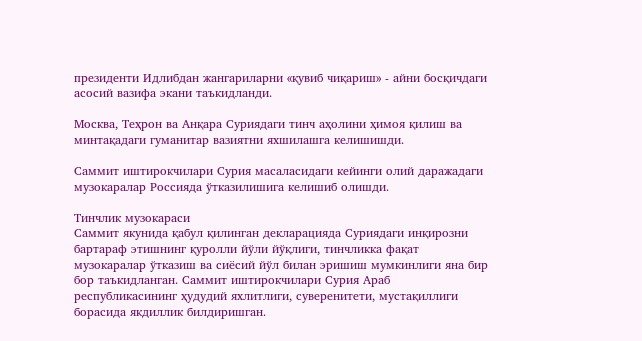президенти Идлибдан жангариларни «қувиб чиқариш» - айни босқичдаги асосий вазифа экани таъкидланди.

Москва, Теҳрон ва Анқара Суриядаги тинч аҳолини ҳимоя қилиш ва минтақадаги гуманитар вазиятни яхшилашга келишишди.

Саммит иштирокчилари Сурия масаласидаги кейинги олий даражадаги музокаралар Россияда ўтказилишига келишиб олишди.

Тинчлик музокараси
Саммит якунида қабул қилинган декларацияда Суриядаги инқирозни бартараф этишнинг қуролли йўли йўқлиги, тинчликка фақат музокаралар ўтказиш ва сиёсий йўл билан эришиш мумкинлиги яна бир бор таъкидланган. Саммит иштирокчилари Сурия Араб республикасининг ҳудудий яхлитлиги, суверенитети, мустақиллиги борасида якдиллик билдиришган.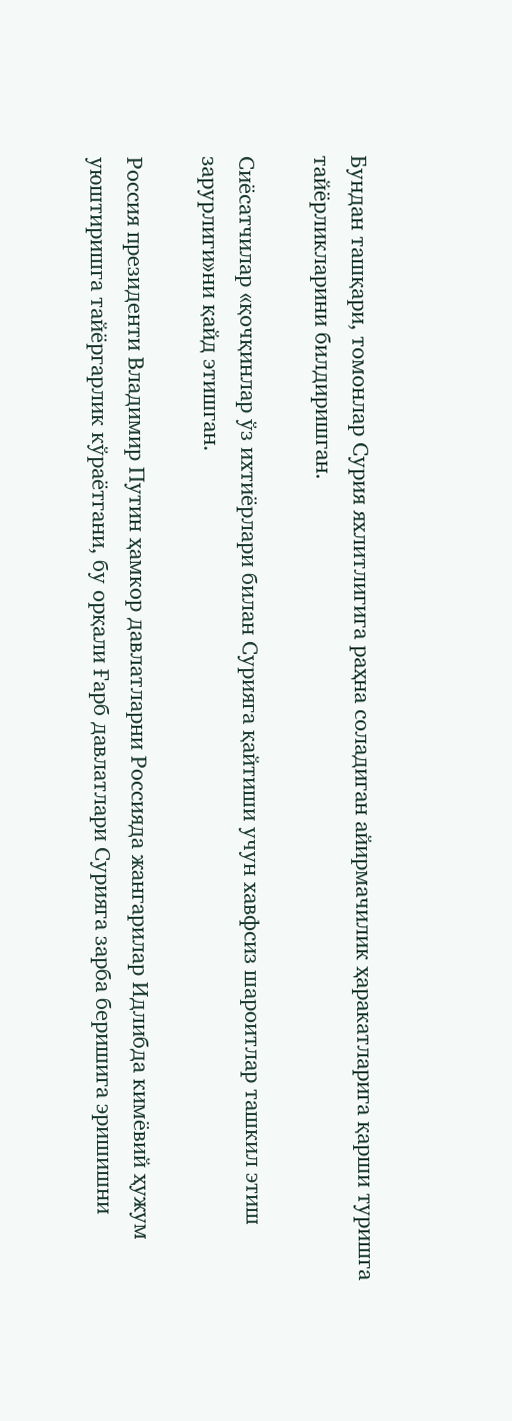Бундан ташқари, томонлар Сурия яхлитлигига раҳна соладиган айирмачилик ҳаракатларига қарши туришга тайёрликларини билдиришган.

Сиёсатчилар «қочқинлар ўз ихтиёрлари билан Сурияга қайтиши учун хавфсиз шароитлар ташкил этиш зарурлиги»ни қайд этишган.

Россия президенти Владимир Путин ҳамкор давлатларни Россияда жангарилар Идлибда кимёвий ҳужум уюштиришга тайёргарлик кўраётгани, бу орқали Ғарб давлатлари Сурияга зарба беришига эришишни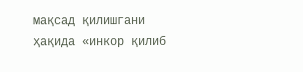мақсад қилишгани ҳақида «инкор қилиб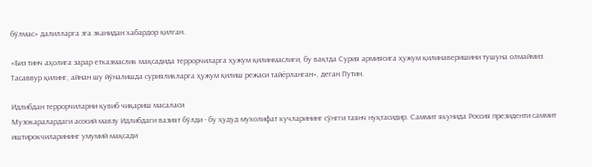бўлмас» далилларга эга эканидан хабардор қилган.

«Биз тинч аҳолига зарар етказмаслик мақсадида террорчиларга ҳужум қилинмаслиги, бу вақтда Сурия армиясига ҳужум қилинаверишини тушуна олмаймиз. Тасаввур қилинг, айнан шу йўналишда сурияликларга ҳужум қилиш режаси тайёрланган», деган Путин.

Идлибдан террорчиларни қувиб чиқариш масаласи
Музокаралардаги асосий мавзу Идлибдаги вазият бўлди - бу ҳудуд мухолифат кучларининг сўнгги таянч нуқтасидир. Саммит якунида Россия президенти саммит иштирокчиларининг умумий мақсади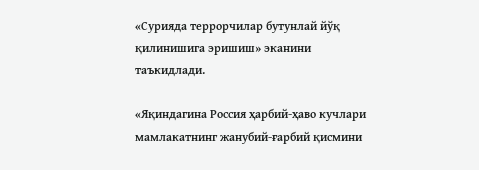«Сурияда террорчилар бутунлай йўқ қилинишига эришиш» эканини таъкидлади.

«Яқиндагина Россия ҳарбий-ҳаво кучлари мамлакатнинг жанубий-ғарбий қисмини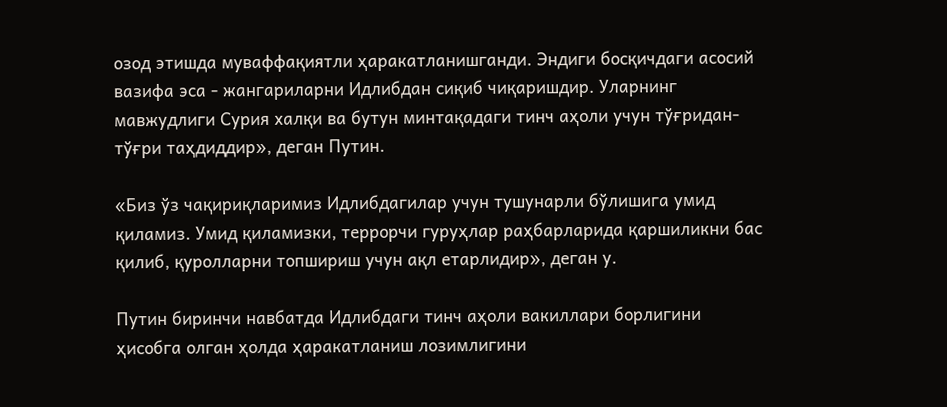озод этишда муваффақиятли ҳаракатланишганди. Эндиги босқичдаги асосий вазифа эса - жангариларни Идлибдан сиқиб чиқаришдир. Уларнинг мавжудлиги Сурия халқи ва бутун минтақадаги тинч аҳоли учун тўғридан-тўғри таҳдиддир», деган Путин.

«Биз ўз чақириқларимиз Идлибдагилар учун тушунарли бўлишига умид қиламиз. Умид қиламизки, террорчи гуруҳлар раҳбарларида қаршиликни бас қилиб, қуролларни топшириш учун ақл етарлидир», деган у.

Путин биринчи навбатда Идлибдаги тинч аҳоли вакиллари борлигини ҳисобга олган ҳолда ҳаракатланиш лозимлигини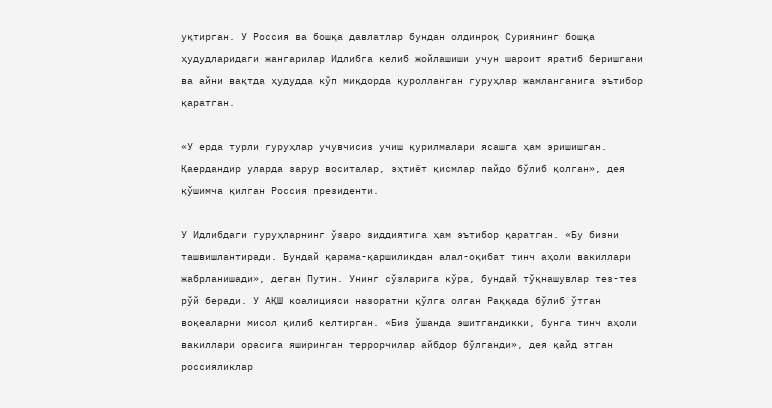уқтирган. У Россия ва бошқа давлатлар бундан олдинроқ Суриянинг бошқа ҳудудларидаги жангарилар Идлибга келиб жойлашиши учун шароит яратиб беришгани ва айни вақтда ҳудудда кўп миқдорда қуролланган гуруҳлар жамланганига эътибор қаратган.

«У ерда турли гуруҳлар учувчисиз учиш қурилмалари ясашга ҳам эришишган. Қаердандир уларда зарур воситалар, эҳтиёт қисмлар пайдо бўлиб қолган», дея қўшимча қилган Россия президенти.

У Идлибдаги гуруҳларнинг ўзаро зиддиятига ҳам эътибор қаратган. «Бу бизни ташвишлантиради. Бундай қарама-қаршиликдан алал-оқибат тинч аҳоли вакиллари жабрланишади», деган Путин. Унинг сўзларига кўра, бундай тўқнашувлар тез-тез рўй беради. У АҚШ коалицияси назоратни қўлга олган Раққада бўлиб ўтган воқеаларни мисол қилиб келтирган. «Биз ўшанда эшитгандикки, бунга тинч аҳоли вакиллари орасига яширинган террорчилар айбдор бўлганди», дея қайд этган россияликлар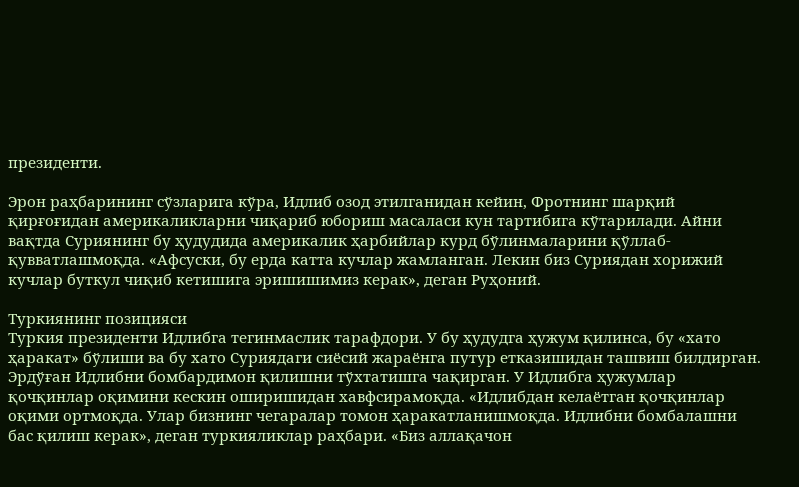президенти.

Эрон раҳбарининг сўзларига кўра, Идлиб озод этилганидан кейин, Фротнинг шарқий қирғоғидан америкаликларни чиқариб юбориш масаласи кун тартибига кўтарилади. Айни вақтда Суриянинг бу ҳудудида америкалик ҳарбийлар курд бўлинмаларини қўллаб-қувватлашмоқда. «Афсуски, бу ерда катта кучлар жамланган. Лекин биз Суриядан хорижий кучлар буткул чиқиб кетишига эришишимиз керак», деган Руҳоний.

Туркиянинг позицияси
Туркия президенти Идлибга тегинмаслик тарафдори. У бу ҳудудга ҳужум қилинса, бу «хато ҳаракат» бўлиши ва бу хато Суриядаги сиёсий жараёнга путур етказишидан ташвиш билдирган. Эрдўған Идлибни бомбардимон қилишни тўхтатишга чақирган. У Идлибга ҳужумлар қочқинлар оқимини кескин оширишидан хавфсирамоқда. «Идлибдан келаётган қочқинлар оқими ортмоқда. Улар бизнинг чегаралар томон ҳаракатланишмоқда. Идлибни бомбалашни бас қилиш керак», деган туркияликлар раҳбари. «Биз аллақачон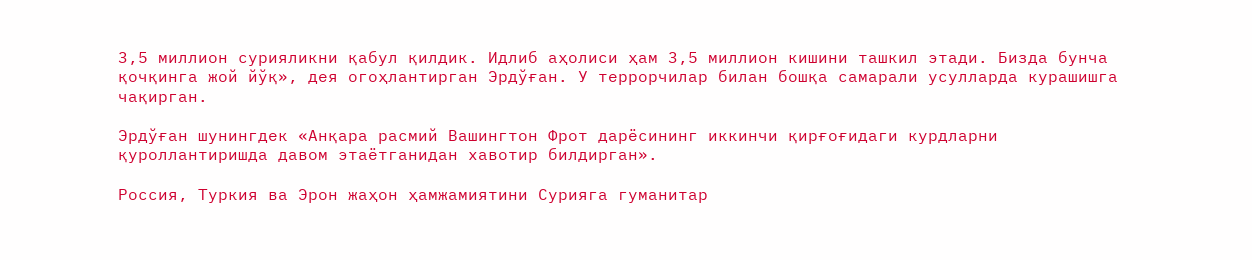3,5 миллион сурияликни қабул қилдик. Идлиб аҳолиси ҳам 3,5 миллион кишини ташкил этади. Бизда бунча қочқинга жой йўқ», дея огоҳлантирган Эрдўған. У террорчилар билан бошқа самарали усулларда курашишга чақирган.

Эрдўған шунингдек «Анқара расмий Вашингтон Фрот дарёсининг иккинчи қирғоғидаги курдларни қуроллантиришда давом этаётганидан хавотир билдирган».

Россия, Туркия ва Эрон жаҳон ҳамжамиятини Сурияга гуманитар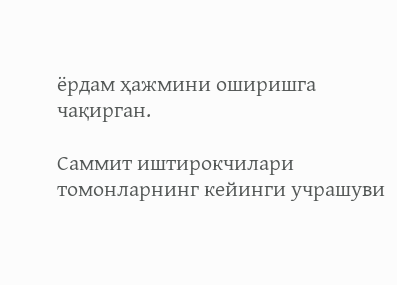ёрдам ҳажмини оширишга чақирган.

Саммит иштирокчилари томонларнинг кейинги учрашуви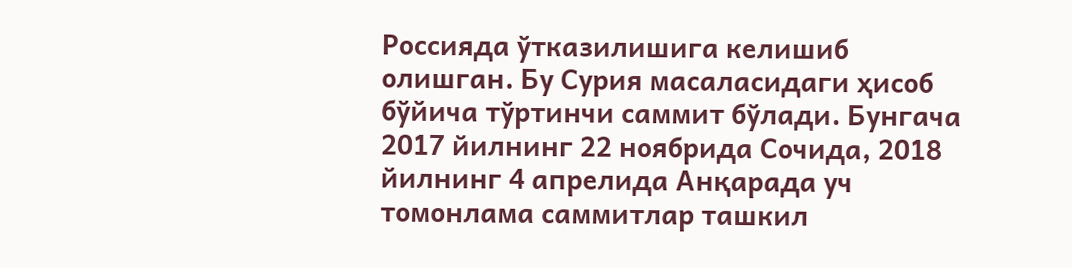Россияда ўтказилишига келишиб олишган. Бу Сурия масаласидаги ҳисоб бўйича тўртинчи саммит бўлади. Бунгача 2017 йилнинг 22 ноябрида Сочида, 2018 йилнинг 4 апрелида Анқарада уч томонлама саммитлар ташкил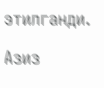этилганди.

Азиз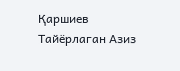Қаршиев
Тайёрлаган Азиз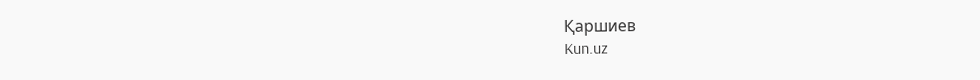Қаршиев
Kun.uz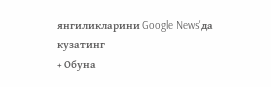янгиликларини Google News'да кузатинг
+ Обуна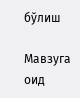бўлиш

Мавзуга оид